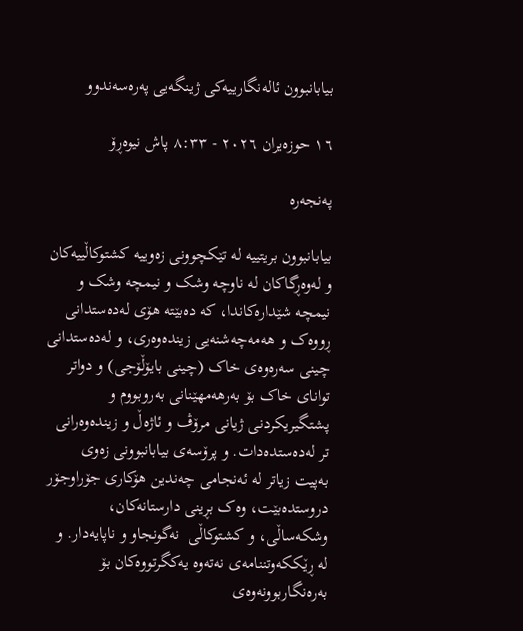بیابانبوون ئالەنگارییەکى ژینگەیی پەرەسەندوو

١٦ حوزەیران ٢٠٢٦ - ٨:٣٣ پاش نیوەڕۆ

پەنجەرە

بیابانبوون بریتییە لە تێکچوونی زەوییە کشتوکاڵییەکان و لەوەڕگاکان لە ناوچە وشک و نیمچە وشک و نیمچە شێدارەکاندا، کە دەبێتە هۆی لەدەستدانی ڕووەک و هەمەچەشنەیى زیندەوەرى، و لەدەستدانی چینی سەرەوەی خاک (چینى بایۆڵۆجى) و دواتر توانای خاک بۆ بەرهەمهێنانی بەروبووم و پشتگیریکردنی ژیانی مرۆڤ و ئاژەڵ و زیندەوەرانى تر لەدەستدەدات. و پرۆسەی بیابانبوونى زەوی بەپیت زیاتر لە ئەنجامی چەندین هۆکارى جۆراوجۆر دروستدەبێت، وەک بڕینى دارستانەکان، وشکەساڵی، و کشتوکاڵی  نەگونجاو و ناپایەدار. و لە ڕێککەوتننامەی نەتەوە یەکگرتووەکان بۆ بەرەنگاربوونەوەی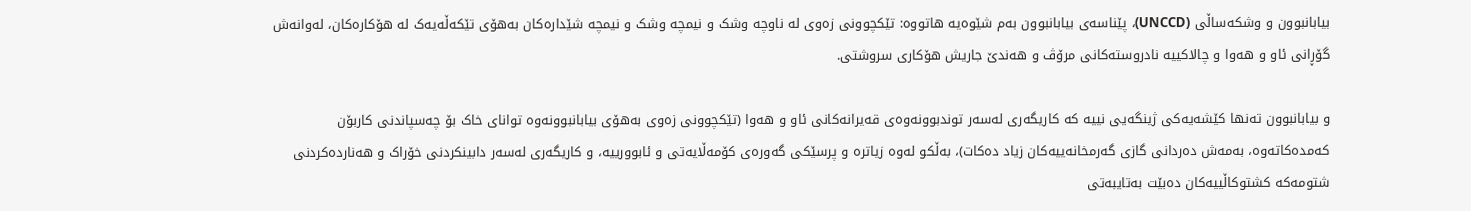بیابانبوون و وشکەساڵى (UNCCD)، پێناسەى بیابانبوون بەم شێوەیە هاتووە: تێکچوونی زەوی لە ناوچە وشک و نیمچە وشک و نیمچە شێدارەکان بەهۆی تێکەڵەیەک لە هۆکارەکان، لەوانەش گۆڕانی ئاو و هەوا و چالاکییە نادروستەکانی مرۆڤ و هەندێ جاریش هۆکارى سروشتى.

و بیابانبوون تەنها کێشەیەکی ژینگەیی نییە کە کاریگەرى لەسەر توندبوونەوەی قەیرانەکانی ئاو و هەوا (تێکچوونی زەوی بەهۆى بیابانبوونەوە توانای خاک بۆ چەسپاندنى کاربۆن کەمدەکاتەوە، بەمەش دەردانی گازی گەرمخانەییەکان زیاد دەکات)، بەڵکو لەوە زیاترە و پرسێکی گەورەی کۆمەڵایەتی و ئابوورییە، و کاریگەری لەسەر دابینکردنی خۆراک و هەناردەکردنى شتومەکە کشتوکاڵییەکان دەبێت بەتایبەتی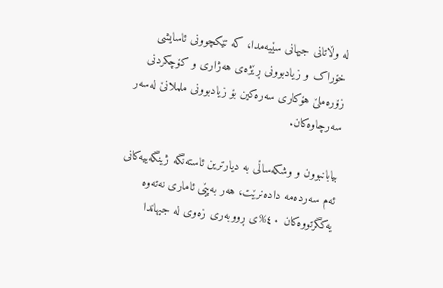لە وڵاتانی جیهانی سێیەمدا، کە تێکچوونى ئاسایشی خۆراک و زیادبوونی ڕێژەی هەژاری و کۆچکردنی زۆرەملێ هۆکارى سەرەکین بۆ زیادبوونی ململانێ لەسەر سەرچاوەکان.

بیابانبوون و وشکەساڵی بە دیارترین ئاستەنگە ژینگەییەکانی ئەم سەردەمە دادەنرێت، هەر بەپێی ئاماری نەتەوە یەکگرتووەکان ٤٠%ی ڕووبەری زەوی لە جیهاندا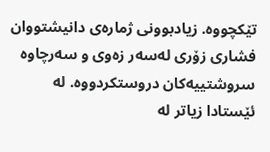تێکچووە. زیادبوونى ژمارەى دانیشتووان فشارى زۆرى لەسەر زەوى و سەرچاوە سروشتییەکان دروستکردووە. لە ئێستادا زیاتر لە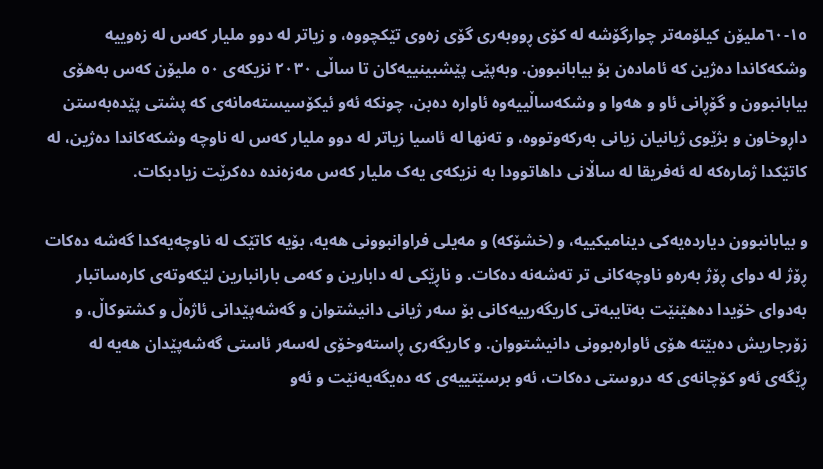١٥-٦٠ملیۆن کیلۆمەتر چوارگۆشە لە کۆى ڕووبەرى گۆى زەوى تێکچووە، و زیاتر لە دوو ملیار کەس لە زەوییە وشکەکاندا دەژین کە ئامادەن بۆ بیابانبوون. وبەپێى پێشبینییەکان تا ساڵى ٢٠٣٠ نزیکەی ٥٠ ملیۆن کەس بەهۆی بیابانبوون و گۆڕانی ئاو و هەوا و وشکەساڵییەوە ئاوارە دەبن، چونکە ئەو ئیکۆسیستەمانەی کە پشتی پێدەبەستن داڕوخاون و بژێوی ژیانیان زیانی بەرکەوتووە، و تەنها لە ئاسیا زیاتر لە دوو ملیار کەس لە ناوچە وشکەکاندا دەژین، لە کاتێکدا ژمارەکە لە ئەفریقا لە ساڵانی داهاتوودا بە نزیکەی یەک ملیار کەس مەزەندە دەکرێت زیادبکات.

و بیابانبوون دیاردەیەکی دینامیکییە، و (خشۆکە) و مەیلی فراوانبوونی هەیە، بۆیە کاتێک لە ناوچەیەکدا گەشە دەکات ڕۆژ لە دواى ڕۆژ بەرەو ناوچەکانى تر تەشەنە دەکات. و ناڕێکى لە دابارین و کەمی بارانبارین لێکەوتەی کارەساتبار بەدواى خۆیدا دەهێنێت بەتایبەتى کاریگەرییەکانى بۆ سەر ژیانی دانیشتوان و گەشەپێدانی ئاژەڵ و کشتوکاڵ، و زۆرجاریش دەبێتە هۆی ئاوارەبوونی دانیشتووان. و کاریگەری ڕاستەوخۆی لەسەر ئاستی گەشەپێدان هەیە لە ڕێگەى ئەو کۆچانەی کە دروستی دەکات، ئەو برسێتییەی کە دەیگەیەنێت و ئەو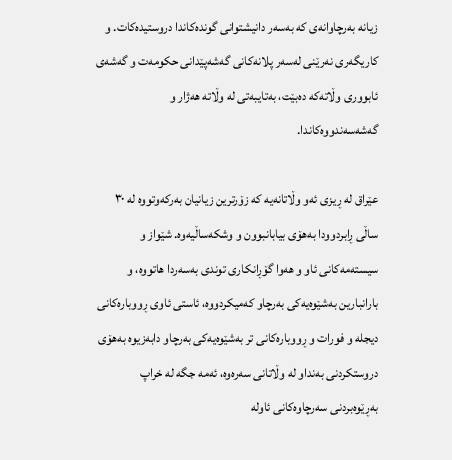زیانە بەرچاوانەی کە بەسەر دانیشتوانی گوندەکاندا دروستیدەکات. و کاریگەری نەرێنی لەسەر پلانەکانی گەشەپێدانی حکومەت و گەشەی ئابووری وڵاتەکە دەبێت، بەتایبەتی لە وڵاتە هەژار و گەشەسەندووەکاندا.

عێراق لە ڕیزی ئەو وڵاتانەیە کە زۆرترین زیانیان بەرکەوتووە لە ٣٠ ساڵی ڕابردوودا بەهۆى بیابانبوون و وشکەساڵیەوە. شێواز و سیستەمەکانى ئاو و هەوا گۆڕانکاری توندى بەسەردا هاتووە، و بارانبارین بەشێوەیەکی بەرچاو کەمیکردووە، ئاستی ئاوی ڕووبارەکانی دیجلە و فورات و ڕووبارەکانى تر بەشێوەیەکى بەرچاو دابەزیوە بەهۆی دروستکردنی بەنداو لە وڵاتانی سەرەوە، ئەمە جگە لە خراپ بەڕێوەبردنی سەرچاوەکانى ئاولە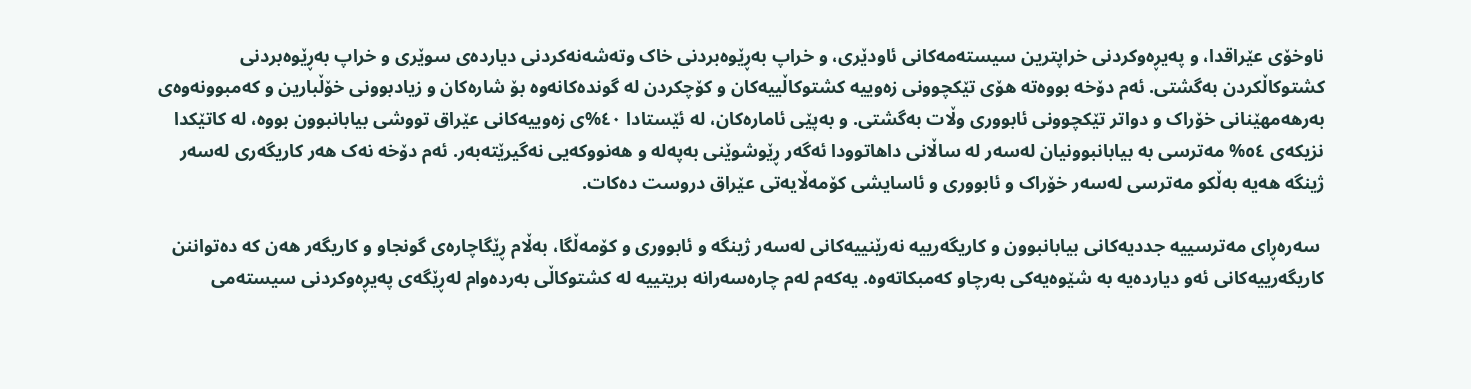ناوخۆی عێراقدا، و پەیڕەوکردنى خراپترین سیستەمەکانى ئاودێرى، و خراپ بەڕێوەبردنى خاک وتەشەنەکردنى دیاردەى سوێرى و خراپ بەڕێوەبردنى کشتوکاڵکردن بەگشتى. ئەم دۆخە بووەتە هۆی تێکچوونی زەوییە کشتوکاڵییەکان و کۆچکردن لە گوندەکانەوە بۆ شارەکان و زیادبوونی خۆڵبارین و کەمبوونەوەی بەرهەمهێنانی خۆراک و دواتر تێکچوونى ئابووری وڵات بەگشتى. و بەپێى ئامارەکان، لە ئێستادا ٤٠%ی زەوییەکانی عێراق تووشی بیابانبوون بووە، لە کاتێکدا نزیکەی ٥٤% مەترسی بە بیابانبوونیان لەسەر لە ساڵانی داهاتوودا ئەگەر ڕێوشوێنی بەپەلە و هەنووکەیى نەگیرێتەبەر. ئەم دۆخە نەک هەر کاریگەری لەسەر ژینگە هەیە بەڵکو مەترسی لەسەر خۆراک و ئابووری و ئاسایشی کۆمەڵایەتی عێراق دروست دەکات.

 سەرەڕای مەترسییە جددیەکانی بیابانبوون و کاریگەرییە نەرێنییەکانی لەسەر ژینگە و ئابووری و کۆمەڵگا، بەڵام ڕێگاچارەى گونجاو و کاریگەر هەن کە دەتواننن کاریگەرییەکانی ئەو دیاردەیە بە شێوەیەکی بەرچاو کەمبکاتەوە. یەکەم لەم چارەسەرانە بریتییە لە کشتوکاڵی بەردەوام لەڕێگەى پەیڕەوکردنى سیستەمى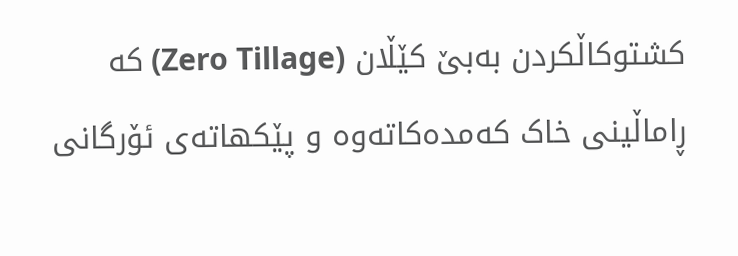کشتوکاڵکردن بەبێ کێڵان (Zero Tillage) کە ڕاماڵینى خاک کەمدەکاتەوە و پێکهاتەى ئۆرگانى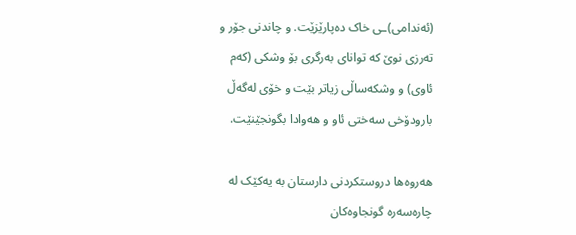(ئەندامى)ـی خاک دەپارێزێت. و چاندنی جۆر و تەرزى نوێ کە تواناى بەرگرى بۆ وشکى (کەم ئاوى) و وشکەساڵی زیاتر بێت و خۆی لەگەڵ بارودۆخی سەختی ئاو و هەوادا بگونجێنێت.

هەروەها دروستکردنى دارستان بە یەکێک لە چارەسەرە گونجاوەکان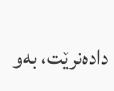دادەنرێت، بەو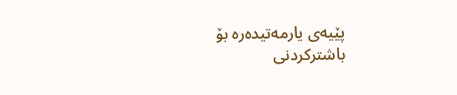پێیەی یارمەتیدەرە بۆ باشترکردنی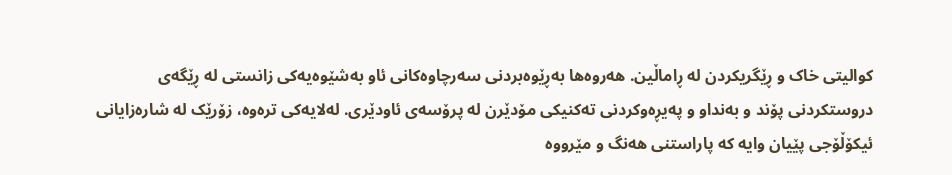کوالیتی خاک و ڕێگریکردن لە ڕاماڵین. هەروەها بەڕێوەبردنی سەرچاوەکانى ئاو بەشێوەیەکى زانستى لە ڕێگەی دروستکردنی پۆند و بەنداو و پەیڕەوکردنى تەکنیکی مۆدێرن لە پرۆسەى ئاودێرى. لەلایەکى ترەوە، زۆرێک لە شارەزایانى ئیکۆڵۆجى پێیان وایە کە پاراستنى هەنگ و مێرووە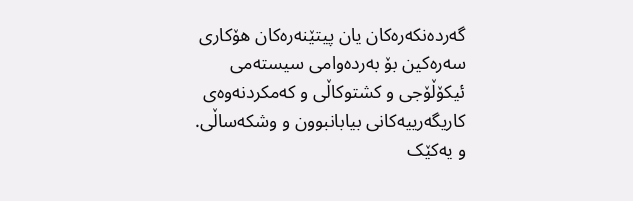گەردەنکەرەکان یان پیتێنەرەکان هۆکارى سەرەکین بۆ بەردەوامى سیستەمى ئیکۆڵۆجى و کشتوکاڵى و کەمکردنەوەى کاریگەرییەکانى بیابانبوون و وشکەساڵى. و یەکێک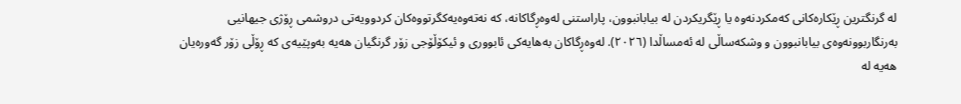لە گرنگترین ڕێکارەکانى کەمکردنەوە یا ڕێگریکردن لە بیابانبوون، پاراستنى لەوەڕگاکانە، کە نەتەوەیەکگرتووەکان کردوویەتى دروشمى ڕۆژى جیهانیى بەرنگاربوونەوەى بیابانبوون و وشکەساڵى لە ئەمساڵدا (٢٠٢٦). لەوەڕگاکان بەهایەکى ئابوورى و ئیکۆڵۆجى زۆر گرنگیان هەیە بەوپێیەى کە ڕۆڵی زۆر گەورەیان هەیە لە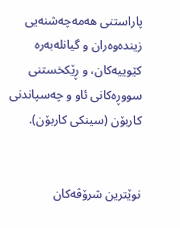پاراستنی هەمەچەشنەیى زیندەوەران و گیانلەبەرە کێوییەکان، و ڕێکخستنی سووڕەکانی ئاو و چەسپاندنى کاربۆن (سینکى کاربۆن).


نوێترین شرۆڤەکان